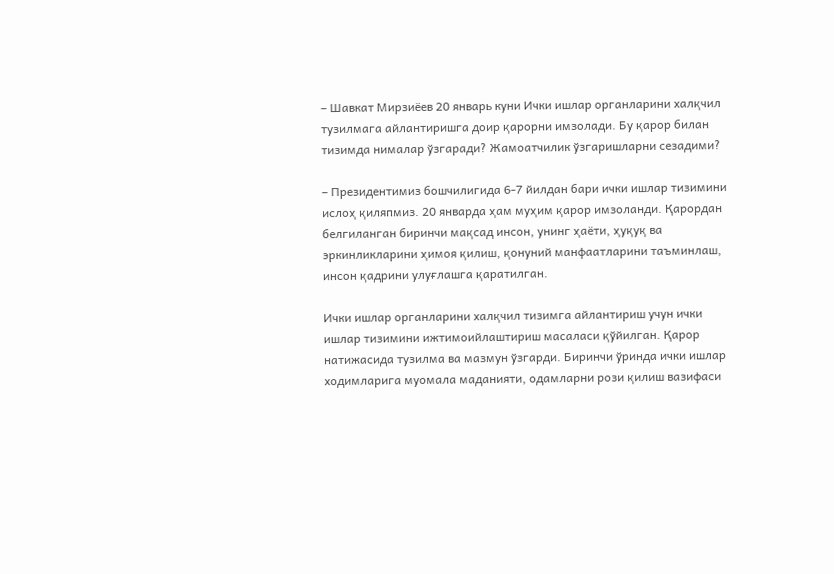– Шавкат Мирзиёев 20 январь куни Ички ишлар органларини халқчил тузилмага айлантиришга доир қарорни имзолади. Бу қарор билан тизимда нималар ўзгаради? Жамоатчилик ўзгаришларни сезадими?

– Президентимиз бошчилигида 6-7 йилдан бари ички ишлар тизимини ислоҳ қиляпмиз. 20 январда ҳам муҳим қарор имзоланди. Қарордан белгиланган биринчи мақсад инсон, унинг ҳаёти, ҳуқуқ ва эркинликларини ҳимоя қилиш, қонуний манфаатларини таъминлаш, инсон қадрини улуғлашга қаратилган.

Ички ишлар органларини халқчил тизимга айлантириш учун ички ишлар тизимини ижтимоийлаштириш масаласи қўйилган. Қарор натижасида тузилма ва мазмун ўзгарди. Биринчи ўринда ички ишлар ходимларига муомала маданияти, одамларни рози қилиш вазифаси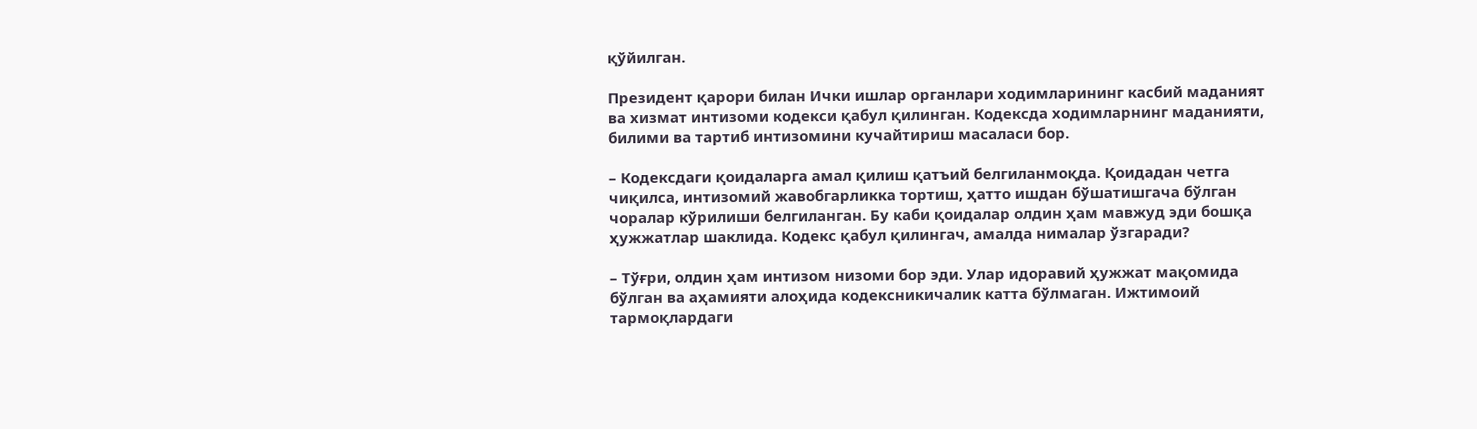қўйилган.

Президент қарори билан Ички ишлар органлари ходимларининг касбий маданият ва хизмат интизоми кодекси қабул қилинган. Кодексда ходимларнинг маданияти, билими ва тартиб интизомини кучайтириш масаласи бор.

– Кодексдаги қоидаларга амал қилиш қатъий белгиланмоқда. Қоидадан четга чиқилса, интизомий жавобгарликка тортиш, ҳатто ишдан бўшатишгача бўлган чоралар кўрилиши белгиланган. Бу каби қоидалар олдин ҳам мавжуд эди бошқа ҳужжатлар шаклида. Кодекс қабул қилингач, амалда нималар ўзгаради?

– Тўғри, олдин ҳам интизом низоми бор эди. Улар идоравий ҳужжат мақомида бўлган ва аҳамияти алоҳида кодексникичалик катта бўлмаган. Ижтимоий тармоқлардаги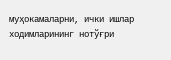муҳокамаларни, ички ишлар ходимларининг нотўғри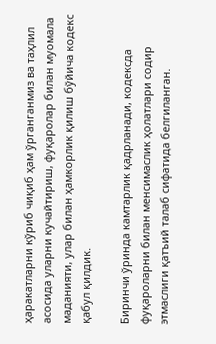ҳаракатларни кўриб чиқиб ҳам ўрганганмиз ва таҳлил асосида уларни кучайтириш, фуқаролар билан муомала маданияти, улар билан ҳамкорлик қилиш бўйича кодекс қабул қилдик.

Биринчи ўринда камтарлик қадрланади, кодексда фуқароларни билан менсимаслик ҳолатлари содир этмаслиги қатъий талаб сифатида белгиланган.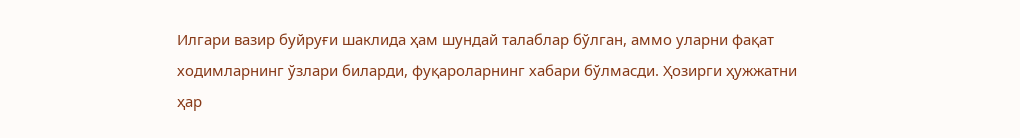Илгари вазир буйруғи шаклида ҳам шундай талаблар бўлган, аммо уларни фақат ходимларнинг ўзлари биларди, фуқароларнинг хабари бўлмасди. Ҳозирги ҳужжатни ҳар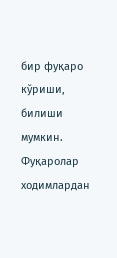бир фуқаро кўриши, билиши мумкин. Фуқаролар ходимлардан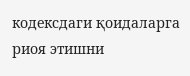кодексдаги қоидаларга риоя этишни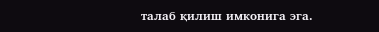талаб қилиш имконига эга.